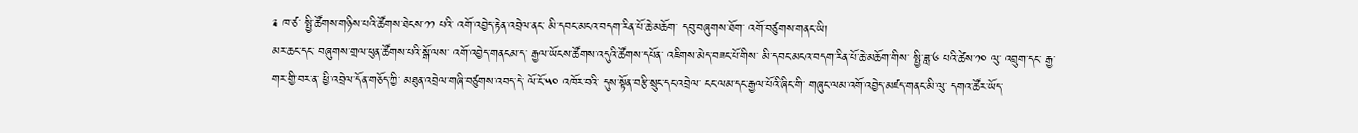༉ ཁ་ཙ་ སྤྱི་ཚོགས་གཉིས་པའི་ཚོགས་ཐེངས་༡༡ པའི་ འགོ་འབྱེད་རྟེན་འབྲེལ་ནང་ མི་དབང་མངའ་བདག་རིན་པོ་ཆེ་མཆོག་ དབུ་བཞུགས་ཐོག་ འགོ་བཙུགས་གནང་ཡི།
མར་ཆང་དང་ བཞུགས་གྲལ་ཕུན་ཚོགས་པའི་སྒོ་ལས་ འགོ་འབྱེད་གནངམ་ད་ རྒྱལ་ཡོངས་ཚོགས་འདུའི་ཚོགས་དཔོན་ འཇིགས་མེད་བཟང་པོ་གིས་ མི་དབང་མངའ་བདག་རིན་པོ་ཆེ་མཆོག་གིས་ སྤྱི་ཟླ་༦ པའི་ཚེས་༡༠ ལུ་ འབྲུག་དང་ རྒྱ་གར་གྱི་བར་ན་ ཕྱི་འབྲེལ་དོན་གཅོད་ཀྱི་ མཐུན་འབྲེལ་གཞི་བཙུགས་འབད་དེ་ ལོ་ངོ་༥༠ འཁོར་བའི་ དུས་སྟོན་བརྩི་སྲུང་དང་འབྲེལ་ ངང་ལམ་དང་རྒྱལ་པོའི་ཞིང་གི་ གཞུང་ལམ་འགོ་འབྱེད་མཛད་གནང་མི་ལུ་ དགའ་ཚོར་ཡོད་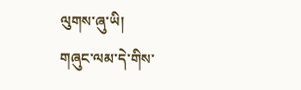ལུགས་ཞུ་ཡི།
གཞུང་ལམ་དེ་གིས་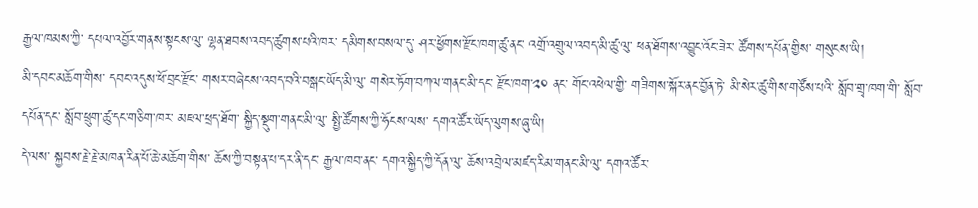རྒྱལ་ཁམས་ཀྱི་ དཔལ་འབྱོར་གནས་སྟངས་ལུ་ ལྷན་ཐབས་འབད་ཚུགས་པའི་ཁར་ དམིགས་བསལ་དུ་ ཤར་ཕྱོགས་རྫོང་ཁག་ཚུ་ནང་ འགྲོ་འགྲུལ་འབད་མི་ཚུ་ལུ་ ཕན་ཐོགས་འབྱུང་འོང་ཟེར་ ཚོགས་དཔོན་གྱིས་ གསུངས་ཡི།
མི་དབང་མཆོག་གིས་ དབང་འདུས་ཕོ་བྲང་རྫོང་ གསར་བཞེངས་འབད་བའི་བསྒང་ཡོད་མི་ལུ་ གསེར་ཏོག་བཀལ་གནང་མི་དང་ རྫོང་ཁག་༢༠ ནང་ གོང་འཕེལ་གྱི་ གཟིགས་སྐོར་ནང་བྱོན་ཏེ་ མི་སེར་ཚུ་གིས་གཙོས་པའི་ སློབ་གྲྭ་ཁག་གི་ སློབ་དཔོན་དང་ སློབ་ཕྲུག་ཚུ་དང་གཅིག་ཁར་ མཇལ་ཕྲད་ཐོག་ སྐྱིད་སྡུག་གནང་མི་ལུ་ སྤྱི་ཚོགས་ཀྱི་ཧོངས་ལས་ དགའ་ཚོར་ཡོད་ལུགས་ཞུ་ཡི།
དེ་ལས་ སྐྱབས་རྗེ་རྗེ་མཁན་རིན་པོ་ཆེ་མཆོག་གིས་ ཆོས་ཀྱི་བསྟན་པ་དར་ནི་དང་ རྒྱལ་ཁབ་ནང་ དགའ་སྐྱིད་ཀྱི་དོན་ལུ་ ཆོས་འབྲེལ་མཛད་རིམ་གནང་མི་ལུ་ དགའ་ཚོར་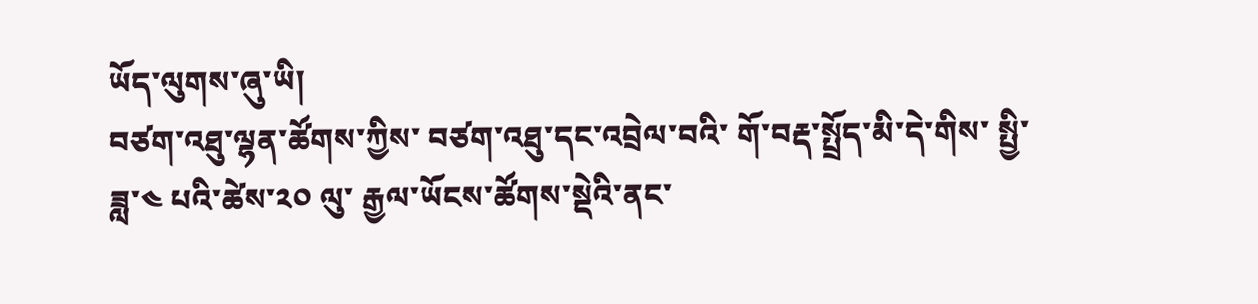ཡོད་ལུགས་ཞུ་ཡི།
བཙག་འཐུ་ལྷན་ཚོགས་ཀྱིས་ བཙག་འཐུ་དང་འབྲེལ་བའི་ གོ་བརྡ་སྤྲོད་མི་དེ་གིས་ སྤྱི་ཟླ་༤ པའི་ཚེས་༢༠ ལུ་ རྒྱལ་ཡོངས་ཚོགས་སྡེའི་ནང་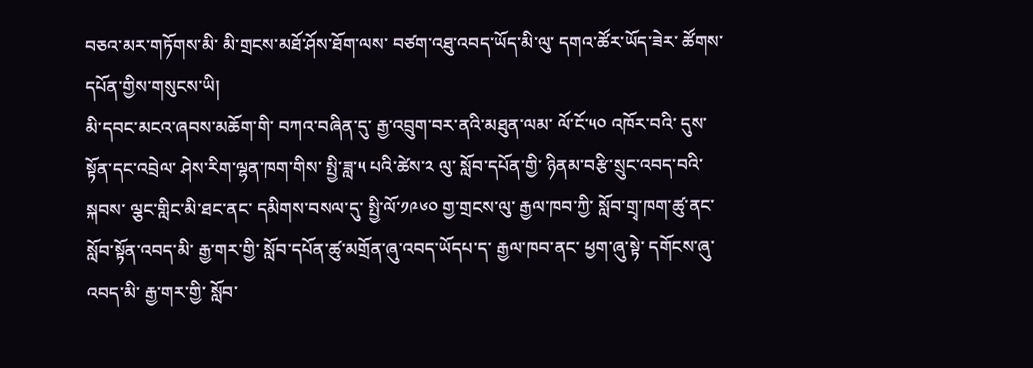བཅའ་མར་གཏོགས་མི་ མི་གྲངས་མཐོ་ཤོས་ཐོག་ལས་ བཙག་འཐུ་འབད་ཡོད་མི་ལུ་ དགའ་ཚོར་ཡོད་ཟེར་ ཚོགས་དཔོན་གྱིས་གསུངས་ཡི།
མི་དབང་མངའ་ཞབས་མཆོག་གི་ བཀའ་བཞིན་དུ་ རྒྱ་འབྲུག་བར་ནའི་མཐུན་ལམ་ ལོ་ངོ་༥༠ འཁོར་བའི་ དུས་སྟོན་དང་འབྲེལ་ ཤེས་རིག་ལྷན་ཁག་གིས་ སྤྱི་ཟླ་༥ པའི་ཚེས་༢ ལུ་ སློབ་དཔོན་གྱི་ ཉིནམ་བརྩི་སྲུང་འབད་བའི་སྐབས་ ལྕང་གླིང་མི་ཐང་ནང་ དམིགས་བསལ་དུ་ སྤྱི་ལོ་༡༩༦༠ གྱ་གྲངས་ལུ་ རྒྱལ་ཁབ་ཀྱི་ སློབ་གྲྭ་ཁག་ཚུ་ནང་ སློབ་སྟོན་འབད་མི་ རྒྱ་གར་གྱི་ སློབ་དཔོན་ཚུ་མགྲོན་ཞུ་འབད་ཡོདཔ་ད་ རྒྱལ་ཁབ་ནང་ ཕྱག་ཞུ་སྟེ་ དགོངས་ཞུ་འབད་མི་ རྒྱ་གར་གྱི་ སློབ་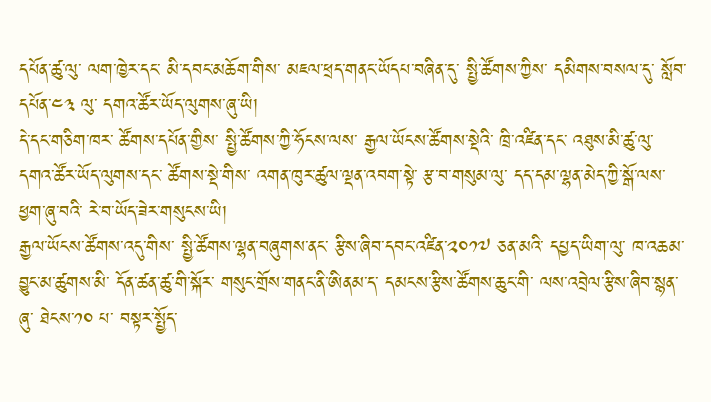དཔོན་ཚུ་ལུ་ ལག་ཁྱེར་དང་ མི་དབང་མཆོག་གིས་ མཇལ་ཕྲད་གནང་ཡོདཔ་བཞིན་དུ་ སྤྱི་ཚོགས་ཀྱིས་ དམིགས་བསལ་དུ་ སློབ་དཔོན་༤༣ ལུ་ དགའ་ཚོར་ཡོད་ལུགས་ཞུ་ཡི།
དེ་དང་གཅིག་ཁར་ ཚོགས་དཔོན་གྱིས་ སྤྱི་ཚོགས་ཀྱི་ཧོངས་ལས་ རྒྱལ་ཡོངས་ཚོགས་སྡེའི་ ཁྲི་འཛིན་དང་ འཐུས་མི་ཚུ་ལུ་ དགའ་ཚོར་ཡོད་ལུགས་དང་ ཚོགས་སྡེ་གིས་ འགན་ཁུར་ཚུལ་ལྡན་འབག་སྟེ་ རྩ་བ་གསུམ་ལུ་ དད་དམ་ལྷན་མེད་ཀྱི་སྒོ་ལས་ ཕྱག་ཞུ་བའི་ རེ་བ་ཡོད་ཟེར་གསུངས་ཡི།
རྒྱལ་ཡོངས་ཚོགས་འདུ་གིས་ སྤྱི་ཚོགས་ལྷན་བཞུགས་ནང་ རྩིས་ཞིབ་དབང་འཛིན་༢༠༡༧ ཅན་མའི་ དཔྱད་ཡིག་ལུ་ ཁ་འཆམ་བྱུང་མ་ཚུགས་མི་ དོན་ཚན་ཚུ་གི་སྐོར་ གསུང་གྲོས་གནང་ནི་ཨིནམ་ད་ དམངས་རྩིས་ཚོགས་ཆུང་གི་ ལས་འབྲེལ་རྩིས་ཞིབ་སྙན་ཞུ་ ཐེངས་༡༠ པ་ བསྟར་སྤྱོད་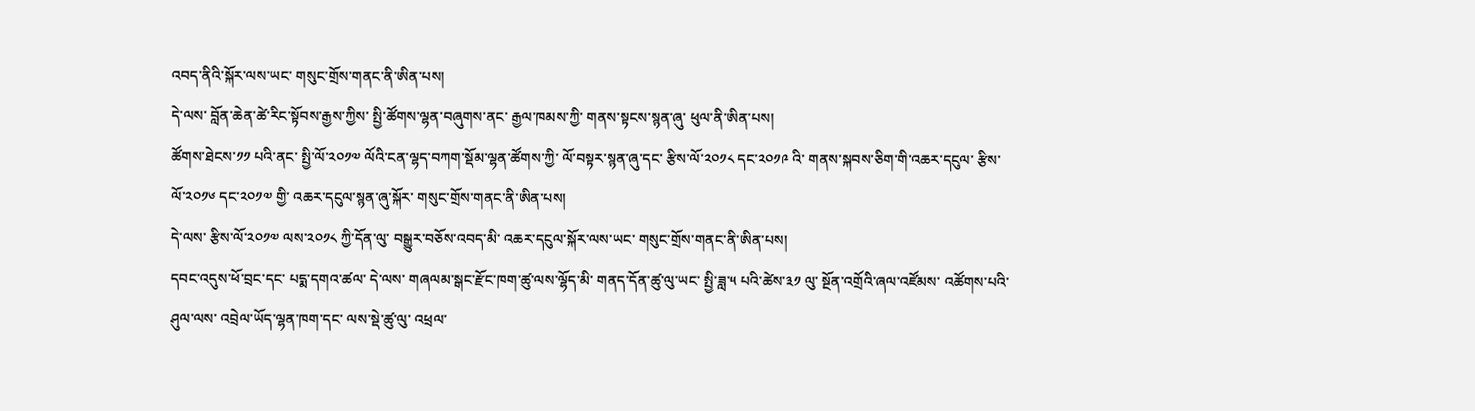འབད་ནིའི་སྐོར་ལས་ཡང་ གསུང་གྲོས་གནང་ནི་ཨིན་པས།
དེ་ལས་ བློན་ཆེན་ཚེ་རིང་སྟོབས་རྒྱས་ཀྱིས་ སྤྱི་ཚོགས་ལྷན་བཞུགས་ནང་ རྒྱལ་ཁམས་ཀྱི་ གནས་སྟངས་སྙན་ཞུ་ ཕུལ་ནི་ཨིན་པས།
ཚོགས་ཐེངས་༡༡ པའི་ནང་ སྤྱི་ལོ་༢༠༡༧ ལོའི་ངན་ལྷད་བཀག་སྡོམ་ལྷན་ཚོགས་ཀྱི་ ལོ་བསྟར་སྙན་ཞུ་དང་ རྩིས་ལོ་༢༠༡༨ དང་༢༠༡༩ འི་ གནས་སྐབས་ཅིག་གི་འཆར་དངུལ་ རྩིས་ལོ་༢༠༡༦ དང་༢༠༡༧ གྱི་ འཆར་དངུལ་སྙན་ཞུ་སྐོར་ གསུང་གྲོས་གནང་ནི་ཨིན་པས།
དེ་ལས་ རྩིས་ལོ་༢༠༡༧ ལས་༢༠༡༨ ཀྱི་དོན་ལུ་ བསྒྱུར་བཅོས་འབད་མི་ འཆར་དངུལ་སྐོར་ལས་ཡང་ གསུང་གྲོས་གནང་ནི་ཨིན་པས།
དབང་འདུས་ཕོ་བྲང་དང་ པདྨ་དགའ་ཚལ་ དེ་ལས་ གཞལམ་སྒང་རྫོང་ཁག་ཚུ་ལས་ལྷོད་མི་ གནད་དོན་ཚུ་ལུ་ཡང་ སྤྱི་ཟླ་༥ པའི་ཚེས་༣༡ ལུ་ སྔོན་འགྲོའི་ཞལ་འཛོམས་ འཚོགས་པའི་ཤུལ་ལས་ འབྲེལ་ཡོད་ལྷན་ཁག་དང་ ལས་སྡེ་ཚུ་ལུ་ འཕྲལ་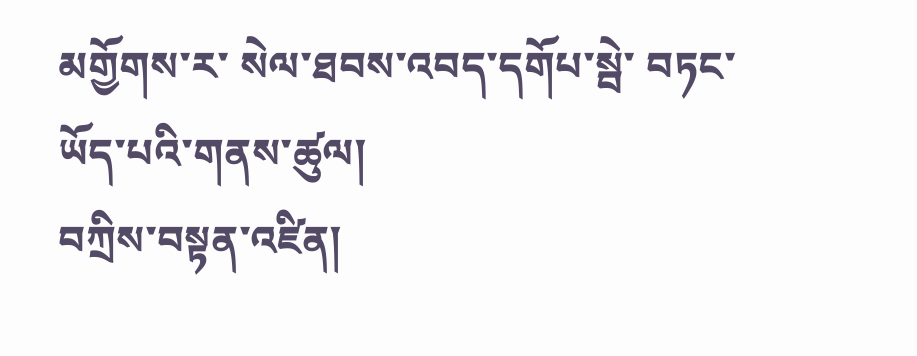མགྱོགས་ར་ སེལ་ཐབས་འབད་དགོཔ་སྦེ་ བཏང་ཡོད་པའི་གནས་ཚུལ།
བཀྲིས་བསྟན་འཛིན།